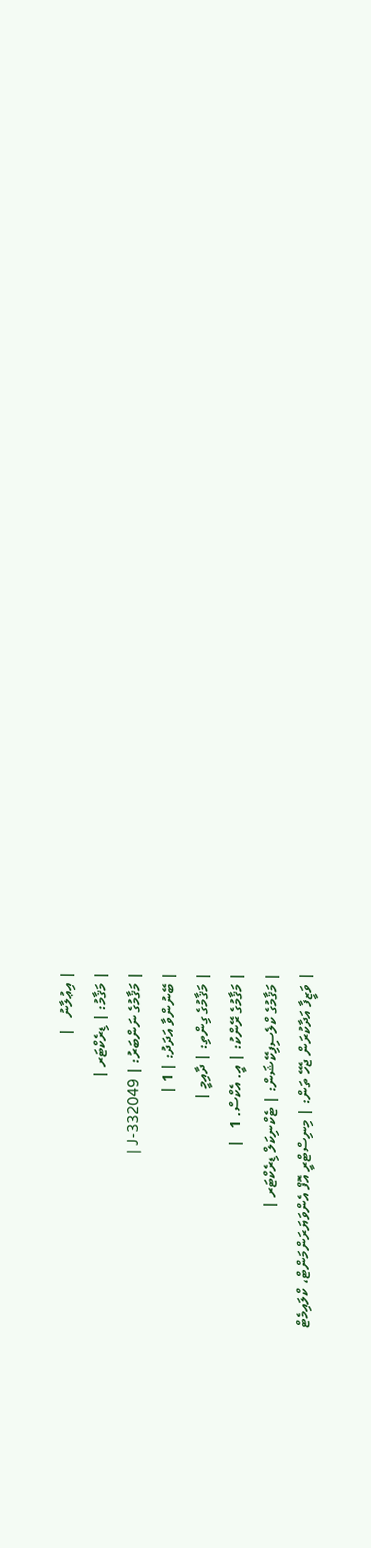| އިޢުލާނު   |
| މަޤާމު: | ޑިރެކްޓަރ |
| މަޤާމުގެ ނަންބަރު: | J-332049 |
| ބޭނުންވާ އަދަދު: | 1 |
| މަޤާމުގެ ގިންތި: | ދާއިމީ |
| މަޤާމުގެ ރޭންކު: | އީ. އެކްސް. 1   |
| މަޤާމުގެ ކްލެސިފިކޭޝަން: | ޓެކްނިކަލް ޑިރެކްޓަރ |
| ވަޒީފާ އަދާކުރަން ޖެހޭ ތަން: | މިނިސްޓްރީ އޮފް އެންވަޔަރަންމަންޓް، ކްލައިމެޓް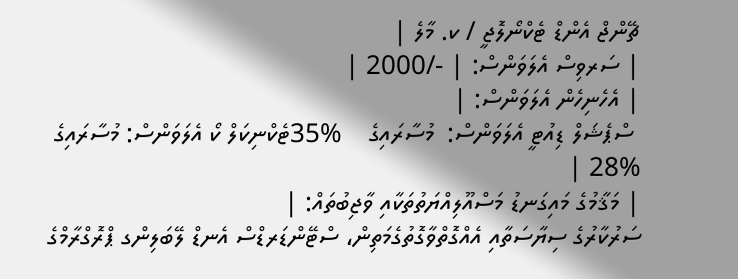ޗޭންޖް އެންޑް ޓެކްނޯލޮޖީ / ކ. މާލެ |
| ސަރވިސް އެލަވަންސް: | -/2000 |
| އެހެނިހެން އެލަވަންސް: |
 ސްޕެޝަލް ޑިއުޓީ އެލަވަންސް:  މުސާރައިގެ    %35ޓެކްނިކަލް ކޯ އެލަވަންސް: މުސާރައިގެ        %28 |
| މަޤާމުގެ މައިގަނޑު މަސްއޫލިއްޔަތުތަކާއި ވާޖިބުތައް: |
ސަރުކާރުގެ ސިޔާސަތާއި އެއްގޮތްވާގޮތުގެމަތިން، ސްޓޭންޑަރޑްސް އެނޑް ލޭބަލިންގ ޕްރޮގްރާމްގެ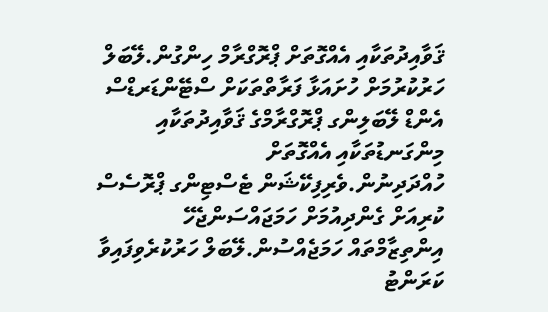ޤަވާއިދުތަކާއި އެއްގޮތަށް ޕްރޮގްރާމް ހިންގުން.ލޭބަލް ހަރުކުރުމަށް ހުށައަޅާ ފަރާތްތަކަށް ސްޓޭންޑަރޑްސް އެންޑް ލޭބަލިންގ ޕްރޮގްރާމްގެ ޤަވާއިދުތަކާއި މިންގަނޑުތަކާއި އެއްގޮތަށް ހުއްދަދިނުން.ވެރިފިކޭޝަން ޓެސްޓިންގ ޕްރޮސެސް ކުރިއަށް ގެންދިއުމަށް ހަމަޖައްސަންޖެހޭ އިންތިޒާމްތައް ހަމަޖެއްސުން.ލޭބަލް ހަރުކުރެވިފައިވާ ކަރަންޓު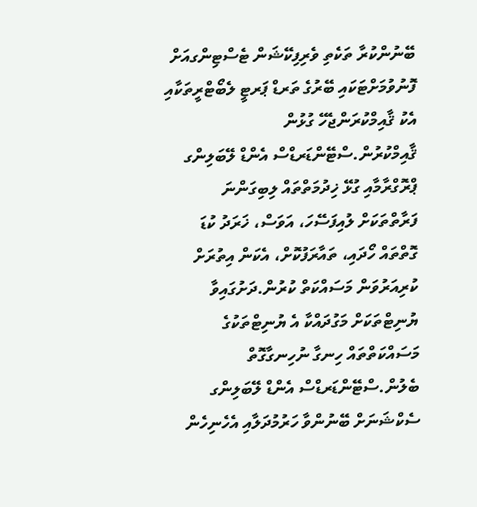ބޭނުންކުރާ ތަކެތި ވެރިފިކޭޝަން ޓެސްޓިންގއަށް ފޮނުވުމަށްޓަކައި ބޭރުގެ ތަރޑް ޕަރޓީ ލެބޯޓްރީތަކާއި އެކު ޤާއިމްކުރަންޖެހޭ ގުޅުން ޤާއިމްކުރުން.ސްޓޭންޑަރޑްސް އެންޑް ލޭބަލިންގ ޕްރޮގްރާމާއި ގުޅޭ ޚިދުމަތްތައް ލިބިގަންނަ ފަރާތްތަކަށް ލުއިފަސޭހަ، އަވަސް، ޚަރަދު ކުޑަ ގޮތްތައް ހޯދައި، ތައާރަފުކޮށް، އެކަން އިތުރަށް ކުރިއަރުވަން މަސައްކަތް ކުރުން.ދަށުގައިވާ ޔުނިޓްތަކަށް މަގުދައްކާ އެ ޔުނިޓްތަކުގެ މަސައްކަތްތައް ހިނގާ ނުހިނގާގޮތް ބެލުން.ސްޓޭންޑަރޑްސް އެންޑް ލޭބަލިންގ ސެކްޝަނަށް ބޭނުންވާ ހަރުމުދަލާއި އެހެނިހެން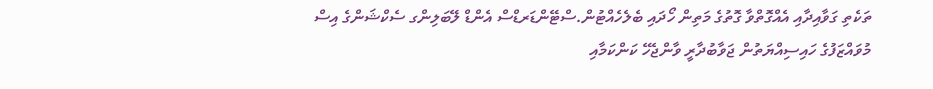ތަކެތި ގަވާއިދާއި އެއްގޮތްވާ ގޮތުގެ މަތިން ހޯދައި ބެލެހެއްޓުން.ސްޓޭންޑަރޑްސް އެންޑް ލޭބަލިންގ ސެކްޝަންގެ އިސް މުވައްޒަފުގެ ހައިސިއްޔަތުން ޖަވާބުދާރީ ވާންޖެހޭ ކަންކަމާއި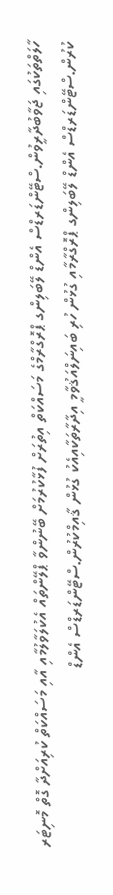ހާލަތްތަކުގައި ޖަވާބުދާރީވުން.ސްޓޭންޑަރޑްސް އެންޑް ލޭބަލިންގ ޕްރޮގްރާމްގެ މަސައްކަތް އިތުރަށް ފުޅާކުރުމަށް ބޭނުންވާ ޕްލޭންތައް އެކުލަވާލުމާއި އާއި މަސައްކަތް ކުރިއަށްދާ ގޮތް މޮނިޓަރ ކުރުން.ސްޓޭންޑަރޑްސް އެންޑް ލޭބަލިންގ ޕްރޮގްރާމާއި ގުޅުން ހުރި ބައިނަލްއަޤުވާމީ އިދާރާތަކާއިއެކު ގުޅުން ޤާއިމްކުރުން.ސްޓޭންޑަރޑްސް އެންޑް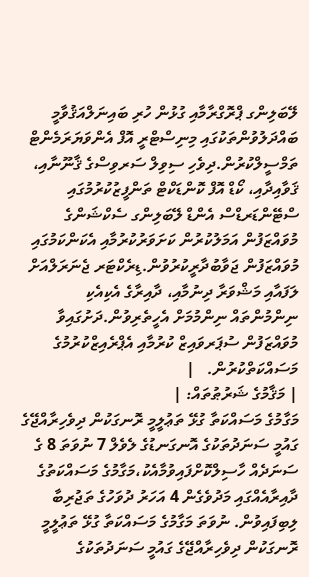ލޭބަލިންގ ޕްރޮގްރާމާއި ގުޅުން ހުރި ބައިނަލްއަޤުވާމީ ބައްދަލުވުންތަކުގައި މިނިސްޓްރީ އޮފް އެންވަޔަރަމެންޓް ތަމްސީލްކުރުން.ދިވެހި ސިވިލް ސަރވިސްގެ ޤާނޫނާއި، ޤަވާއިދާއި، ކޯޑް އޮފް ކޮންޑަކްޓް ތަންފީޒުކުރުމުގައި ސްޓޭންޑަރޑްސް އެންޑް ލޭބަލިންގ ސެކްޝަންގެ މުވައްޒަފުން އަމަލުކުރުން ކަށަވަރުކުރުމާއި އެކަންކަމުގައި މުވައްޒަފުން ޖަވާބުދާރީކުރުވުން.ޑިރެކްޓަރ ޖެނަރަލްއަށް ލަފައާއި މަޝްވަރާ ދިނުމާއި، ދާއިރާގެ އެކިއެކި ނިންމުންތައް ނިންމުމަށް އެހީތެރިވުން.ދަށުގައިވާ މުވައްޒަފުން ސުޕަރވައިޒް ކުރުމާއި އެޕްރެއިޒްކުރުމުގެ މަސައްކަތްކުރުން.   |
| މަޤާމުގެ ޝަރުޠުތައް: |
މަގާމުގެ މަސައްކަތާ ގުޅޭ ތަޢުލީމީ ރޮނގަކުން ދިވެހިރާއްޖޭގެ ގައުމީ ސަނަދުތަކުގެ އޮނގަނޑުގެ ލެވެލް 7 ނުވަތަ 8 ގެ ސަނަދެއް ހާސިލްކޮށްފައިވުމާއެކު،މަގާމުގެ މަސައްކަތުގެ ދާއިރާއެއްގައި މަދުވެގެން 4 އަހަރު ދުވަހުގެ ތަޖުރިބާ ލިބިފައިވުން. ނުވަތަ މަގާމުގެ މަސައްކަތާ ގުޅޭ ތަޢުލީމީ ރޮނގަކުން ދިވެހިރާއްޖޭގެ ގައުމީ ސަނަދުތަކުގެ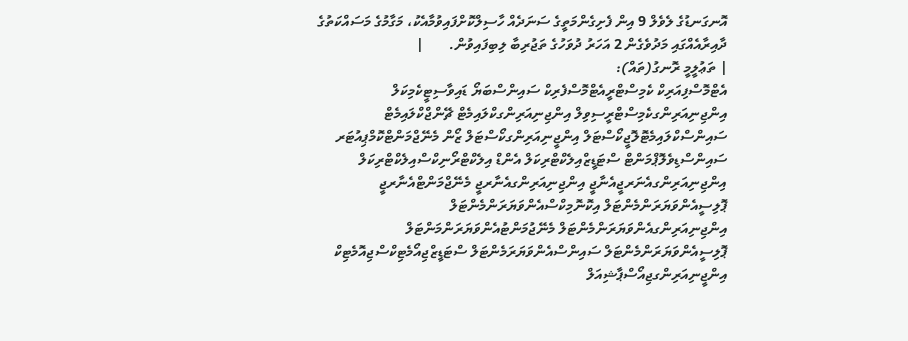އޮނގަނޑުގެ ލެވެލް 9 އިން ފެށިގެންމަތީގެ ސަނަދެއް ހާސިލްކޮށްފައިވުމާއެކު، މަގާމުގެ މަސައްކަތުގެ ދާއިރާއެއްގައި މަދުވެގެން 2 އަހަރު ދުވަހުގެ ތަޖުރިބާ ލިބިފައިވުން.       |
| ތަޢުލީމީ ރޮނގު(ތައް):
އެޓްމޮސްފިއަރިކް ކެމިސްޓްރީއެޓްމޮސްފެރިކް ސައިންސްބަޔޯ ޑައިވާސިޓީކެމިކަލް އިންޖިނިއަރިންގކެމިސްޓްރީސިވިލް އިންޖިނިއަރިންގކްލައިމެޓް ޗޭންޖްކްލައިމެޓް ސައިންސްކްލައިމެޓޮލޮޖީކޯސްޓަލް އިންޖީނިއަރިންގކޯސްޓަލް ޒޯން މެނޭޖްމަންޓްކޮމްޕިއުޓަރ ސައިންސްޑިވެލޮޕްމަންޓް ސްޓަޑީޒްއިލެކްޓްރިކަލް އެންޑް އިލެކްޓްރޯނިކްސްއިލެކްޓްރިކަލް އިންޖިނިއަރިންގއެނަރޖީއެނާޖީ އިންޖިނިއަރިންގއެނާރޖީ މެނޭޖްމަންޓްއެނާރޖީ ޕޮލިސީއެންވަޔަރަންމެންޓަލް އިކޮނޮމިކްސްއެންވަޔަރަންމެންޓަލް އިންޖިނިއަރިންގއެންވަޔަރަންމެންޓަލް މެނޭޖުމަންޓުއެންވަޔަރަންމަންޓަލް ޕޮލިސީއެންވަޔަރަންމެންޓަލް ސައިންސްއެންވަޔަރަމެންޓަލް ސްޓަޑީޒްޖިއޯމެޓިކްސްޖިއޮމެޓިކް އިންޖީނިއަރިންގޖިއޯސްޕާޝިއަލް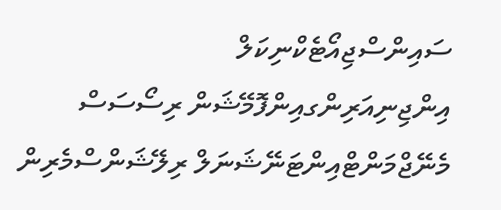ސައިންސްޖިއޯޓެކްނިކަލް އިންޖިނިއަރިންގއިންފޮމޭޝަން ރިސޯސަސް މެނޭޖްމަންޓްއިންޓަނޭޝަނަލް ރިލޭޝަންސްމެރިން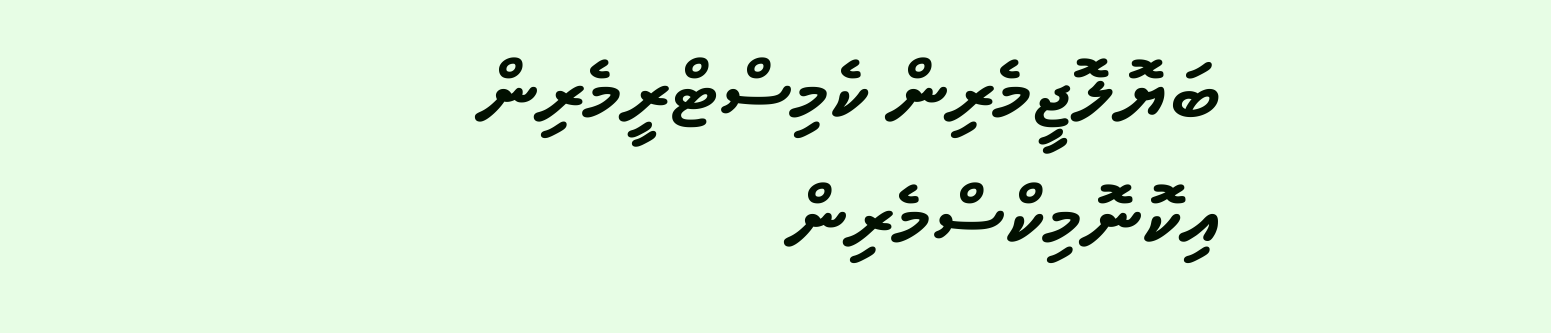ބަޔޮލޮޖީމެރިން ކެމިސްޓްރީމެރިން އިކޮނޮމިކްސްމެރިން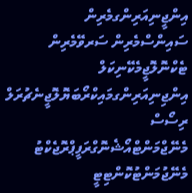އިންޖީނިއަރިންގމެރިން ސައިންސްމެރިން ސަރވޭމެރިން ޓެކްނޮލޮޖީމެކޭނިކަލް އިންޖިނިއަރިންގމައިކްރޯބަޔޮލޮޖީނެޗުރަލް ރިސޯސް މެނޭޖްމަންޓްއޯޝެނޮގްރަފީޕްރޮޖެކްޓު މެނޭޖުމަންޓުކޮންޓިޓީ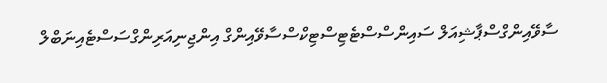ސާވޭއިންގްސްޕާޝިއަލް ސައިންސްސްޓެޓިސްޓިކްސްސާވޭއިންގް އިންޖިނިއަރިންގްސަސްޓެއިނަބްލް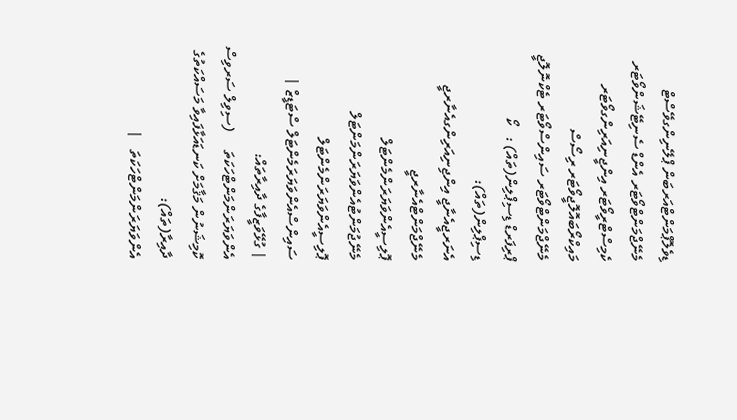ޑިވެލޮޕްމަންޓްއަރބަން ޕްލޭނިންގވޭސްޓް މެނޭޖްމަންޓްވޯޓަރ އެންޑް ސެނިޓޭޝަންވޯޓަރ ކެމިސްޓްރީވޯޓަރ އިންޖީނިއަރިންގވޯޓަރ މައިކްރޯބައޮލޮޖީވޯޓަރ ރިސޯސް މެނޭޖްމަންޓްވޯޓަރ ސައިންސްވޯޓަރ ޓެކްނޮލޮޖީ     ޕްރިފަރޑް ޑިސިޕްލިން(ތައް) :   ކޯ ޑިސިޕްލިން(ތައް):
އެނަރޖީއެނާޖީ އިންޖިނިއަރިންގއެނާރޖީ މެނޭޖްމަންޓްއެނާރޖީ ޕޮލިސީއެންވަޔަރަންމެންޓަލް މެނޭޖުމަންޓުއެންވަޔަރަންމަންޓަލް ޕޮލިސީއެންވަޔަރަންމެންޓަލް ސައިންސްއެންވަޔަރަމެންޓަލް ސްޓަޑީޒް |
| ގުޅޭވަޒީފާގެ ދާއިރާތައް:
އެންވަޔަރަންމަންޓްހަކަތަ     (ސިވިލް ސަރވިސް ކޮމިޝަނުން މަޤާމަށް ކަނޑައަޅާފައިވާ މަސައްކަތުގެ ދާއިރާ(ތައް):
އެންވަޔަރަންމަންޓްހަކަތަ   |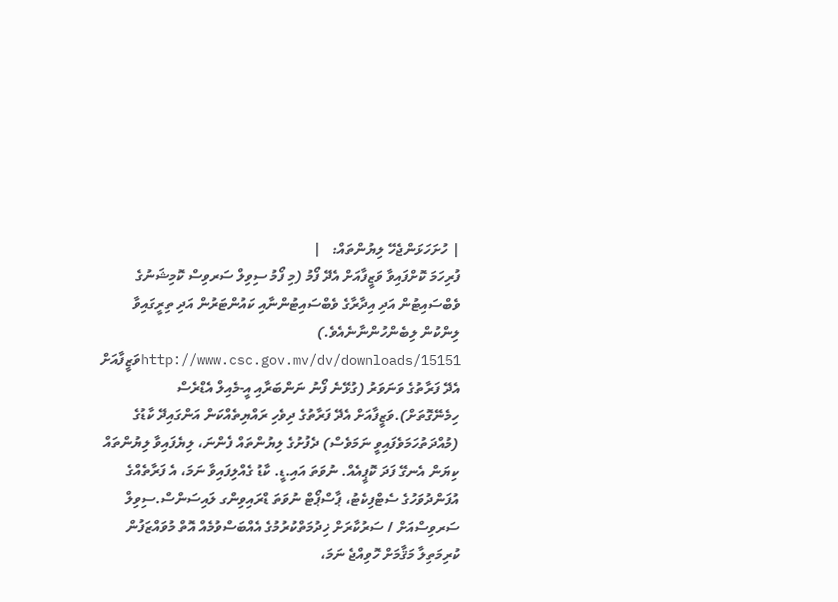| ހުށަހަޅަންޖެހޭ ލިޔުންތައް:   |
ފުރިހަމަ ކޮށްފައިވާ ވަޒީފާއަށް އެދޭ ފޯމު (މި ފޯމު ސިވިލް ސަރވިސް ކޮމިޝަނުގެ ވެބްސައިޓުން އަދި އިދާރާގެ ވެބްސައިޓުންނާއި ކައުންޓަރުން އަދި ތިރީގައިވާ ލިންކުން ލިބެންހުންނާނެއެވެ.) http://www.csc.gov.mv/dv/downloads/15151ވަޒީފާއަށް އެދޭ ފަރާތުގެ ވަނަވަރު (ގުޅޭނެ ފޯނު ނަންބަރާއި އީ-މެއިލް އެޑްރެސް ހިމެނޭގޮތަށް).ވަޒީފާއަށް އެދޭ ފަރާތުގެ ދިވެހި ރައްޔިތެއްކަން އަންގައިދޭ ކާޑުގެ (މުއްދަތުހަމަވެފައިވީ ނަމަވެސް) ދެފުށުގެ ލިޔުންތައް ފެންނަ، ލިޔެފައިވާ ލިޔުންތައް ކިޔަން އެނގޭ ފަދަ ކޮޕީއެއް. ނުވަތަ އައި.ޑީ. ކާޑު ގެއްލިފައިވާ ނަމަ، އެ ފަރާތެއްގެ އުފަންދުވަހުގެ ސެޓްފިކެޓު، ޕާސްޕޯޓް ނުވަތަ ޑްރައިވިންގ ލައިސަންސް.ސިވިލް ސަރވިސްއަށް / ސަރުކާރަށް ޚިދުމަތްކުރުމުގެ އެއްބަސްވުމެއް އޮތް މުވައްޒަފުން ކުރިމަތިލާ މަޤާމަށް ހޮވިއްޖެ ނަމަ،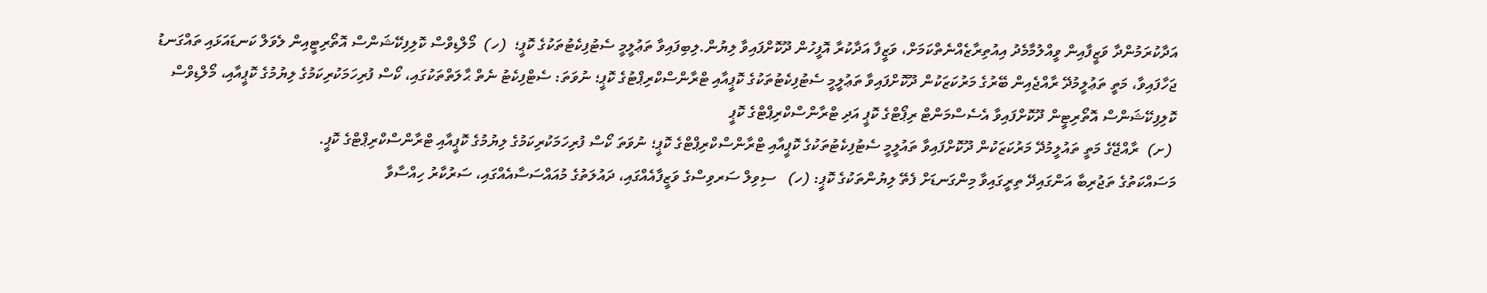އަދާކުރަމުންދާ ވަޒީފާއިން ވީއްލުމާމެދު އިއުތިރާޒެއްނެތްކަމަށް، ވަޒީފާ އަދާކުރާ އޮފީހުން ދޫކޮށްފައިވާ ލިޔުން.ލިބިފައިވާ ތަޢުލީމީ ސެޓުފިކެޓުތަކުގެ ކޮޕީ؛  (ހ)  މޯލްޑިވްސް ކޮލިފިކޭޝަންސް އޮތޯރިޓީއިން ލެވަލް ކަނޑައަޅައި ތައްގަނޑު ޖަހާފައިވާ، މަތީ ތަޢުލީމުދޭ ރާއްޖެއިން ބޭރުގެ މަރުކަޒަކުން ދޫކޮށްފައިވާ ތަޢުލީމީ ސެޓުފިކެޓުތަކުގެ ކޮޕީއާއި ޓްރާންސްކްރިޕްޓުގެ ކޮޕީ؛ ނުވަތަ: ސެޓްފިކެޓު ނެތް ޙާލަތްތަކުގައި، ކޯސް ފުރިހަމަކުރިކަމުގެ ލިޔުމުގެ ކޮޕީއާއި، މޯލްޑިވްސް ކޮލިފިކޭޝަންސް އޮތޯރިޓީން ދޫކޮށްފައިވާ އެސެސްމަންޓް ރިޕޯޓްގެ ކޮޕީ އަދި ޓްރާންސްކްރިޕްޓްގެ ކޮޕީ
 (ށ)  ރާއްޖޭގެ މަތީ ތައުލީމުދޭ މަރުކަޒަކުން ދޫކޮށްފައިވާ ތައުލީމީ ސެޓުފިކެޓުތަކުގެ ކޮޕީއާއި ޓްރާންސްކްރިޕްޓްގެ ކޮޕީ؛ ނުވަތަ ކޯސް ފުރިހަމަކުރިކަމުގެ ލިޔުމުގެ ކޮޕީއާއި ޓްރާންސްކްރިޕްޓްގެ ކޮޕީ.
މަސައްކަތުގެ ތަޖުރިބާ އަންގައިދޭ ތިރީގައިވާ މިންގަނޑަށް ފެތޭ ލިޔުންތަކުގެ ކޮޕީ: (ހ)   ސިވިލް ސަރވިސްގެ ވަޒީފާއެއްގައި، ދައުލަތުގެ މުއައްސަސާއެއްގައި، ސަރުކާރު ހިއްސާވާ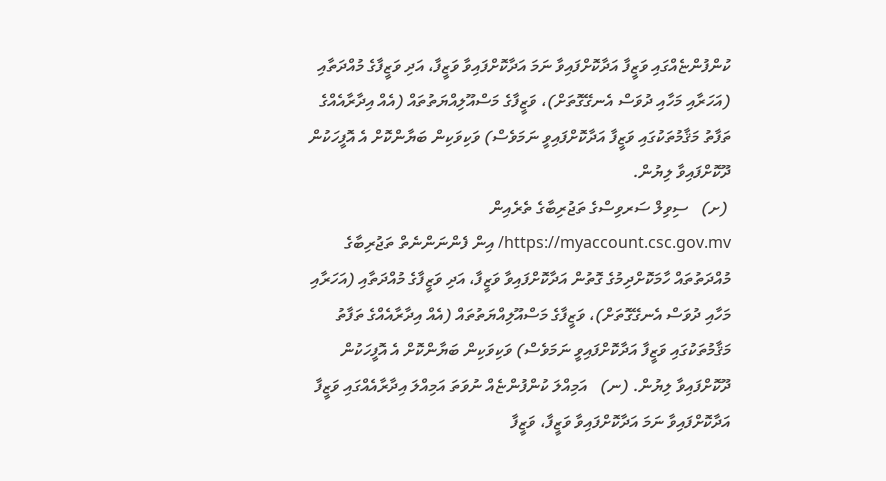ކުންފުންޏެއްގައި ވަޒީފާ އަދާކޮށްފައިވާ ނަމަ އަދާކޮށްފައިވާ ވަޒީފާ، އަދި ވަޒީފާގެ މުއްދަތާއި (އަހަރާއި މަހާއި ދުވަސް އެނގޭގޮތަށް)، ވަޒީފާގެ މަސްއޫލިއްޔަތުތައް (އެއް އިދާރާއެއްގެ ތަފާތު މަޤާމުތަކުގައި ވަޒީފާ އަދާކޮށްފައިވީ ނަމަވެސް) ވަކިވަކިން ބަޔާންކޮށް އެ އޮފީހަކުން ދޫކޮށްފައިވާ ލިޔުން.
 (ށ)   ސިވިލް ސަރވިސްގެ ތަޖުރިބާގެ ތެރެއިން https://myaccount.csc.gov.mv/ އިން ފެންނަންނެތް ތަޖުރިބާގެ މުއްދަތުތައް ހާމަކޮށްދިމުގެ ގޮތުން އަދާކޮށްފައިވާ ވަޒީފާ، އަދި ވަޒީފާގެ މުއްދަތާއި (އަހަރާއި މަހާއި ދުވަސް އެނގޭގޮތަށް)، ވަޒީފާގެ މަސްއޫލިއްޔަތުތައް (އެއް އިދާރާއެއްގެ ތަފާތު މަޤާމުތަކުގައި ވަޒީފާ އަދާކޮށްފައިވީ ނަމަވެސް) ވަކިވަކިން ބަޔާންކޮށް އެ އޮފީހަކުން ދޫކޮށްފައިވާ ލިޔުން. (ނ)   އަމިއްލަ ކުންފުންޏެއް ނުވަތަ އަމިއްލަ އިދާރާއެއްގައި ވަޒީފާ އަދާކޮށްފައިވާ ނަމަ އަދާކޮށްފައިވާ ވަޒީފާ، ވަޒީފާ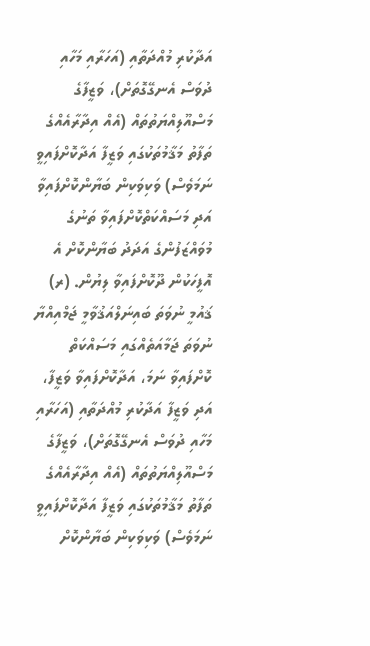އަދާކުރި މުއްދަތާއި (އަހަރާއި މަހާއި ދުވަސް އެނގޭގޮތަށް)، ވަޒީފާގެ މަސްއޫލިއްޔަތުތައް (އެއް އިދާރާއެއްގެ ތަފާތު މަޤާމުތަކުގައި ވަޒީފާ އަދާކޮށްފައިވީ ނަމަވެސް) ވަކިވަކިން ބަޔާންކޮށްފައިވާ އަދި މަސައްކަތްކޮށްފައިވާ ތަނުގެ މުވައްޒަފުންގެ އަދަދު ބަޔާންކޮށް އެ އޮފީހަކުން ދޫކޮށްފައިވާ ލިޔުން. (ރ)  ޤައުމީ ނުވަތަ ބައިނަލްއަޤުވާމީ ޖަމްއިއްޔާ ނުވަތަ ޖަމާއަތެއްގައި މަސައްކަތް ކޮށްފައިވާ ނަމަ، އަދާކޮށްފައިވާ ވަޒީފާ، އަދި ވަޒީފާ އަދާކުރި މުއްދަތާއި (އަހަރާއި މަހާއި ދުވަސް އެނގޭގޮތަށް)، ވަޒީފާގެ މަސްއޫލިއްޔަތުތައް (އެއް އިދާރާއެއްގެ ތަފާތު މަޤާމުތަކުގައި ވަޒީފާ އަދާކޮށްފައިވީ ނަމަވެސް) ވަކިވަކިން ބަޔާންކޮށް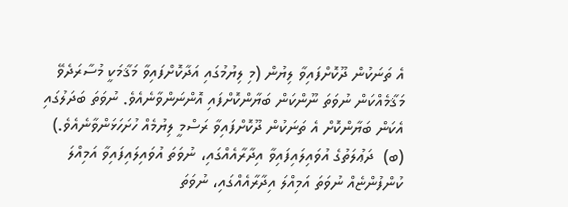އެ ތަނަކުން ދޫކޮށްފައިވާ ލިޔުން (މި ލިޔުމުގައި އަދާކޮށްފައިވާ މަޤާމަކީ މުސާރަދެވޭ މަޤާމެއްކަން ނުވަތަ ނޫންކަން ބަޔާންކޮށްފައި އޮންނަންވާނެއެވެ. ނުވަތަ ބަދަލުގައި އެކަން ބަޔާންކޮށް އެ ތަނަކުން ދޫކޮށްފައިވާ ރަސްމީ ލިޔުމެއް ހުށަހަޅަންވާނެއެވެ.) (ބ)  ދަޢުލަތުގެ އުވައިލައިފައިވާ އިދާރާއެއްގައި، ނުވަތަ އުވައިލައިފައިވާ އަމިއްލަ ކުންފުންޏެއް ނުވަތަ އަމިއްލަ އިދާރާއެއްގައި، ނުވަތަ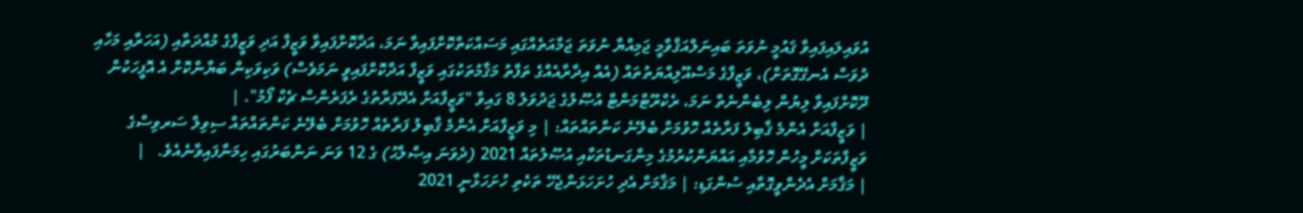އުވައިލައިފައިވާ ޤައުމީ ނުވަތަ ބައިނަލްއަޤްވާމީ ޖަމިއްޔާ ނުވަތަ ޖަމާއަތެއްގައި މަސައްކަތްކޮށްފައިވާ ނަމަ، އަދާކޮށްފައިވާ ވަޒީފާ އަދި ވަޒީފާގެ މުއްދަތާއި (އަހަރާއި މަހާއި ދުވަސް އެނގޭގޮތަށް)، ވަޒީފާގެ މަސްއޫލިއްޔަތުތައް (އެއް އިދާރާއެއްގެ ތަފާތު މަޤާމުތަކުގައި ވަޒީފާ އަދާކޮށްފައިވީ ނަމަވެސް) ވަކިވަކިން ބަޔާންކޮށް އެ އޮފީހަކުން ދޫކޮށްފައިވާ ލިޔުން ލިބެންނެތް ނަމަ، ރެކްރޫޓްމަންޓް އުޞޫލުގެ ޖަދުވަލު 8 ގައިވާ "ވަޒީފާއަށް އެދޭފަރާތުގެ ރެފަރެންސް ޗެކް ފޯމު". |
| ވަޒީފާއަށް އެންމެ ޤާބިލު ފަރާތެއް ހޮވުމަށް ބެލޭނެ ކަންތައްތައް: | މި ވަޒީފާއަށް އެންމެ ޤާބިލު ފަރާތެއް ހޮވުމަށް ބެލޭނެ ކަންތައްތައް ސިވިލް ސަރވިސްގެ ވަޒީފާތަކަށް މީހުން ހޮވުމާއި އައްޔަންކުރުމުގެ މިންގަނޑުތަކާއި އުޞޫލުތައް 2021 (ދެވަނަ އިޞްލާޙު) ގެ 12 ވަނަ ނަންބަރުގައި ހިމަނާފައިވާނެއެވެ.   |
| މަޤާމަށް އެދެންވީގޮތާއި ސުންގަޑި: | މަޤާމަށް އެދި ހުށަހަޅަންޖެހޭ ތަކެތި ހުށަހަޅާނީ 2021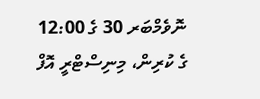ނޮވެމްބަރ 30 ގެ 12:00 ގެ ކުރިން، މިނިސްޓްރީ އޮފް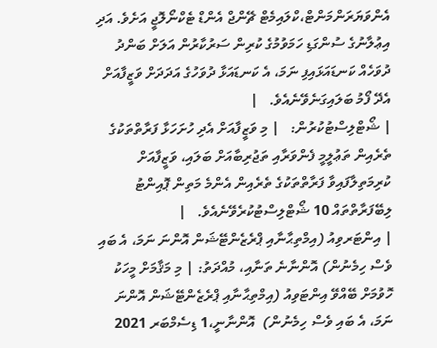އެންވަޔަރަންމަންޓް،ކްލައިމެޓް ޗޭންޖް އެންޑް ޓެކްނޯލޮޖީ އަށެވެ. އަދި އިޢުލާނުގެ ސުންގަޑި ހަމަވުމުގެ ކުރިން ސަރުކާރުން އަލަށް ބަންދު ދުވަހެއް ކަނޑައަޅައިފި ނަމަ، އެ ކަނޑައަޅާ ދުވަހުގެ އަދަދަށް ވަޒީފާއަށް އެދޭ ފޯމު ބަލައިގަނެވޭނެއެވެ.   |
| ޝޯޓްލިސްޓުކުރުން:   | މި ވަޒީފާއަށް އެދި ހުށަހަޅާ ފަރާތްތަކުގެ ތެރެއިން ތަޢުލީމީ ފެންވަރާއި ތަޖުރިބާއަށް ބަލައި، ވަޒީފާއަށް ކުރިމަތިލާފައިވާ ފަރާތްތަކުގެ ތެރެއިން އެންމެ މަތިން ޕޮއިންޓު ލިބޭފަރާތްތައް 10 ޝޯޓްލިސްޓުކުރެވޭނެއެވެ.   |
| އިންޓަރވިއު (އިމްތިޙާނާއި ޕްރެޒެންޓޭޝަން އޮންނަ ނަމަ، އެ ބައި ވެސް ހިމެނުން) އޮންނާނެ ތަނާއި، މުއްދަތު: | މި މަޤާމަށް މީހަކު ހޮވުމަށް ބޭއްވޭ އިންޓަވިއު (އިމްތިޙާނާއި ޕްރެޒެންޓޭޝަން އޮންނަ ނަމަ، އެ ބައި ވެސް ހިމެނުން)  އޮންނާނީ،1 ޑިސެމްބަރ 2021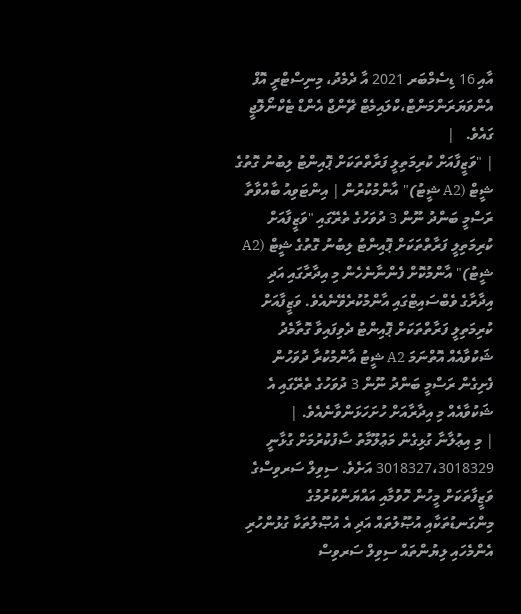އާއި 16 ޑިސެމްބަރ 2021 އާ ދެމެދު، މިނިސްޓްރީ އޮފް އެންވަޔަރަންމަންޓް،ކްލައިމެޓް ޗޭންޖް އެންޑް ޓެކްނޯލޮޖީ ގައެވެ.   |
| "ވަޒީފާއަށް ކުރިމަތިލީ ފަރާތްތަކަށް ޕޮއިންޓު ލިބުނު ގޮތުގެ ޝީޓް (A2 ޝީޓު)" އާންމުކުރުން | އިންޓަވިއު ބާއްވާތާ ރަސްމީ ބަންދު ނޫން 3 ދުވަހުގެ ތެރޭގައި "ވަޒީފާއަށް ކުރިމަތިލީ ފަރާތްތަކަށް ޕޮއިންޓު ލިބުނު ގޮތުގެ ޝީޓް (A2 ޝީޓު)" އާންމުކޮށް ފެންނާނެހެން މި އިދާރާގައި އަދި އިދާރާގެ ވެބްސައިޓްގައި އާންމުކުރެވޭނެއެވެ. ވަޒީފާއަށް ކުރިމަތިލީ ފަރާތްތަކަށް ޕޮއިންޓު ދެވިފައިވާ ގޮތާމެދު ޝަކުވާއެއް އޮތްނަމަ A2 ޝީޓު އާންމުކުރާ ދުވަހުން ފެށިގެން ރަސްމީ ބަންދު ނޫން 3 ދުވަހުގެ ތެރޭގައި އެ ޝަކުވާއެއް މި އިދާރާއަށް ހުށަހަޅަންވާނެއެވެ. |
| މި އިޢުލާނާ ގުޅިގެން މަޢުލޫމާތު ސާފުކުރުމަށް ގުޅާނީ 3018327،3018329 އަށެވެ. ސިވިލް ސަރވިސްގެ ވަޒީފާތަކަށް މީހުން ހޮވުމާއި އައްޔަންކުރުމުގެ މިންގަނޑުތަކާއި އުޞޫލުތައް އަދި އެ އުޞޫލުތަކާ ގުޅުންހުރި އެންމެހައި ލިޔުންތައް ސިވިލް ސަރވިސް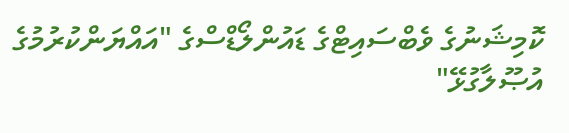ކޮމިޝަނުގެ ވެބްސައިޓްގެ ޑައުންލޯޑްސްގެ "އައްޔަންކުރުމުގެ އުޞޫލާގުޅޭ"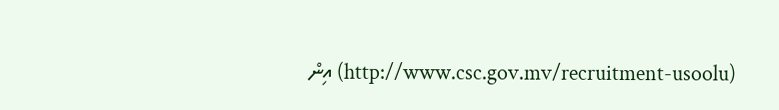(http://www.csc.gov.mv/recruitment-usoolu) އިން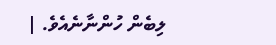ލިބެން ހުންނާނެއެވެ. |